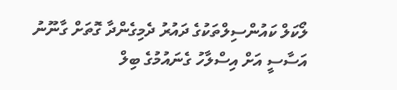ލޯކަލް ކައުންސިލްތަކުގެ ދައުރު ދެމިގެންދާ ގޮތަށް ގާނޫނު އަސާސީ އަށް އިސްލާހު ގެނައުމުގެ ބިލް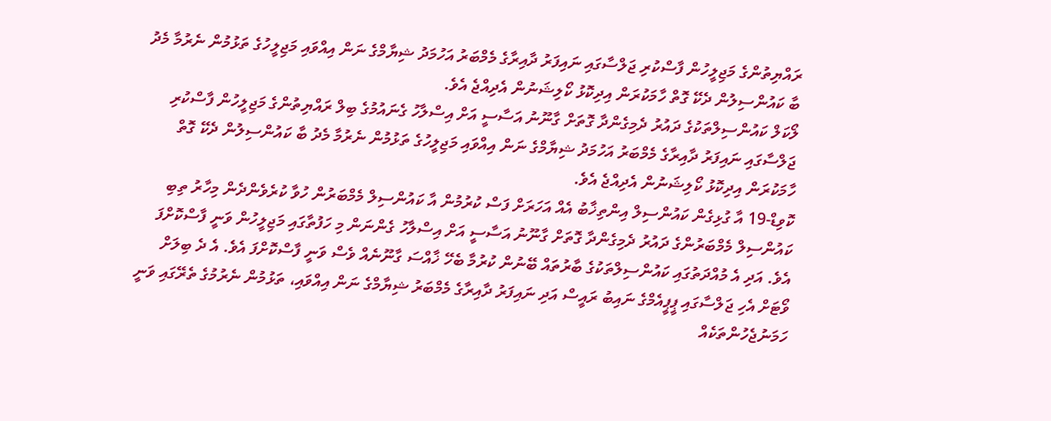ރައްޔިތުންގެ މަޖިލީހުން ފާސްކުރި ޖަލްސާގައި ނައިފަރު ދާއިރާގެ މެމްބަރު އަހުމަދު ޝިޔާމްގެ ނަން އިއްވައި މަޖިލީހުގެ ތަޅުމުން ނެރުމާ މެދު ބާ ކައުންސިލުން ދެކޭ ގޮތް ހާމަކުރަން އިދިކޮޅު ކޯލިޝަނުން އެދިއްޖެ އެވެ.
ލޯކަލް ކައުންސިލްތަކުގެ ދައުރު ދެމިގެންދާ ގޮތަށް ގާނޫނު އަސާސީ އަށް އިސްލާހު ގެނައުމުގެ ބިލް ރައްޔިތުންގެ މަޖިލީހުން ފާސްކުރި ޖަލްސާގައި ނައިފަރު ދާއިރާގެ މެމްބަރު އަހުމަދު ޝިޔާމްގެ ނަން އިއްވައި މަޖިލީހުގެ ތަޅުމުން ނެރުމާ މެދު ބާ ކައުންސިލުން ދެކޭ ގޮތް ހާމަކުރަން އިދިކޮޅު ކޯލިޝަނުން އެދިއްޖެ އެވެ.
ކޮވިޑް-19 އާ ގުޅިގެން ކައުންސިލް އިންތިޚާބު އެއް އަހަރަށް ފަސް ކުރުމުން އާ ކައުންސިލް މެމްބަރުން ހުވާ ކުރެވެންދެން މިހާރު ތިބި ކައުންސިލް މެމްބަރުންގެ ދައުރު ދެމިގެންދާ ގޮތަށް ގާނޫނު އަސާސީ އަށް އިސްލާހު ގެންނަން މި ހަފުތާގައި މަޖިލީހުން ވަނީ ފާސްކޮށްފަ އެވެ. އަދި އެ މުއްދަތުގައި ކައުންސިލްތަކުގެ ބާރުތައް ބޭނުން ކުރުމާ ބެހޭ ޚާއްސަ ގާނޫނެއް ވެސް ވަނީ ފާސްކޮށްފަ އެވެ. އެ ދެ ބިލަށް ވޯޓަށް އެހި ޖަލްސާގައި ޕީޕީއެމްގެ ނައިބު ރައީސް އަދި ނައިފަރު ދާއިރާގެ މެމްބަރު ޝިޔާމްގެ ނަން އިއްވައި، ތަޅުމުން ނެރުމުގެ ތެރޭގައި ވަނީ ހަމަނުޖެހުންތަކެއް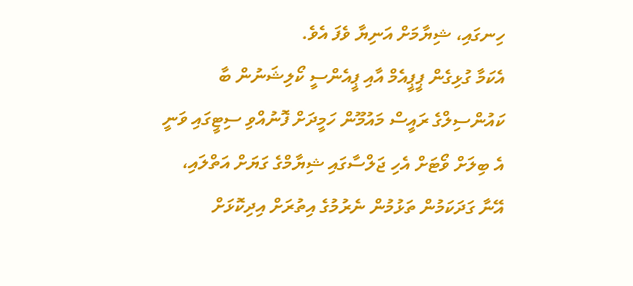ހިނގައި، ޝިޔާމަށް އަނިޔާ ވެފަ އެވެ.
އެކަމާ ގުޅިގެން ޕީޕީއެމް އާއި ޕީއެންސީ ކޯލިޝަނުން ބާ ކައުންސިލްގެ ރައީސް މައުމޫން ހަމީދަށް ފޮނުއްވި ސިޓީގައި ވަނީ އެ ބިލަށް ވޯޓަށް އެހި ޖަލްސާގައި ޝިޔާމްގެ ގަޔަށް އަތްލައި، އޭނާ ގަދަކަމުން ތަޅުމުން ނެރުމުގެ އިތުރަށް އިދިކޮޅަށް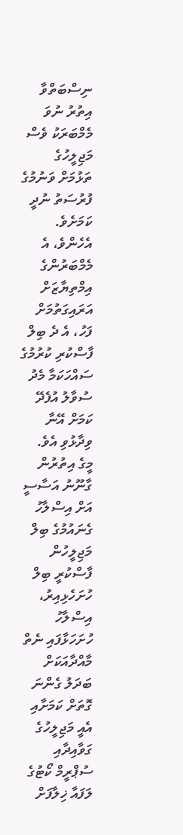ނިސްބަތްވާ އިތުރު ނުވަ މެމްބަރަކު ވެސް މަޖިލީހުގެ ތަޅުމަށް ވަނުމުގެ ފުރުސަތު ނުދީ ކަމަށެވެ. އެހެންވެ، އެ މެމްބަރުންގެ އިމްތިޔާޒަށް އަރައިގަތުމަށް ފަހު، އެ ދެ ބިލް ފާސްކުރި ކުރުމުގެ ސައްހަކަމާ މެދު ސުވާލު އުފެދޭ ކަމަށް އޭނާ ވިދާޅުވި އެވެ.
މީގެ އިތުރުން ގާނޫނު އަސާސީ އަށް އިސްލާހު ގެނައުމުގެ ބިލް މަޖިލީހުން ފާސްކުރީ ބިލް ހުށަހެޅިއިރު، އިސްލާހު ހުށަހަޅާފައި ނެތް މާއްދާއަކަށް ބަދަލު ގެންނަ ގޮތަށް ކަމަށާއި އެއީ މަޖިލީހުގެ ގަވާއިދާއި ސުޕްރީމް ކޯޓުގެ ލަފައާ ޚިލާފަށް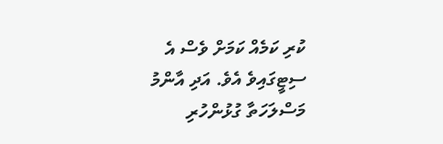ކުރި ކަމެއް ކަމަށް ވެސް އެ ސިޓީގައިވެ އެވެ. އަދި އާންމު މަސްލަހަތާ ގުޅުންހުރި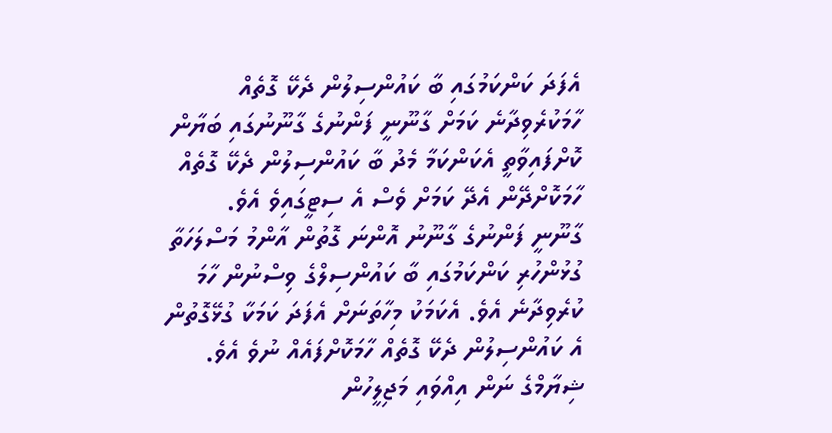އެފަދަ ކަންކަމުގައި ބާ ކައުންސިލުން ދެކޭ ގޮތެއް ހާމަކުރެވިދާނެ ކަމަށް ގާނޫނީ ފަންނުގެ ގާނޫނުގައި ބަޔާން ކޮށްފައިވާތީ އެކަންކަމާ މެދު ބާ ކައުންސިލުން ދެކޭ ގޮތެއް ހާމަކޮށްދޭން އެދޭ ކަމަށް ވެސް އެ ސިޓީގައިވެ އެވެ.
ގާނޫނީ ފަންނުގެ ގާނޫނު އޮންނަ ގޮތުން އާންމު މަސްލަހަތާ ގުޅުންހުރި ކަންކަމުގައި ބާ ކައުންސިލްގެ ވިސްނުން ހާމަ ކުރެވިދާނެ އެވެ. އެކަމަކު މިހާތަނަށް އެފަދަ ކަމަކާ ގުޅޭގޮތުން އެ ކައުންސިލުން ދެކޭ ގޮތެއް ހާމަކޮށްފައެއް ނުވެ އެވެ.
ޝިޔާމްގެ ނަން އިއްވައި މަޖިލީހުން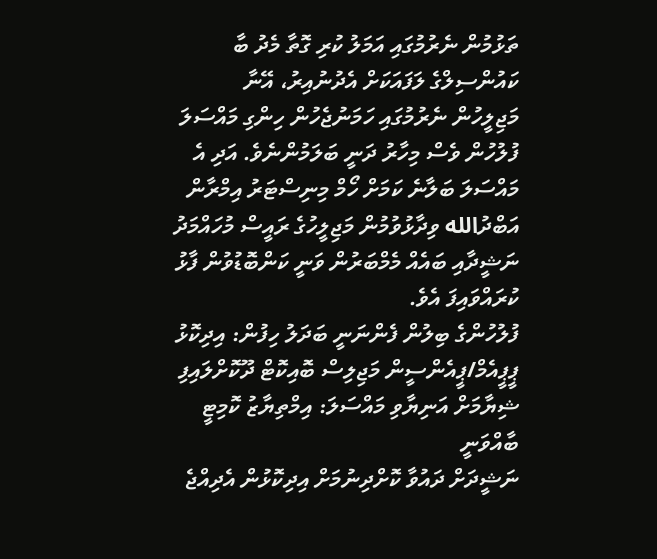ތަޅުމުން ނެރުމުގައި އަމަލު ކުރި ގޮތާ މެދު ބާ ކައުންސިލްގެ ލަފައަކަށް އެދުނުއިރު، އޭނާ މަޖިލީހުން ނެރުމުގައި ހަމަނުޖެހުން ހިންގި މައްސަލަ ފުލުހުން ވެސް މިހާރު ދަނީ ބަލަމުންނެވެ. އަދި އެ މައްސަލަ ބަލާނެ ކަމަށް ހޯމް މިނިސްޓަރު އިމްރާން އަބްދުالله ވިދާޅުވުމުން މަޖިލީހުގެ ރައީސް މުހައްމަދު ނަޝީދާއި ބައެއް މެމްބަރުން ވަނީ ކަންބޮޑުވުން ފާޅު ކުރައްވައިފަ އެވެ.
ފުލުހުންގެ ބިލުން ފެންނަނީ ބަދަލު ހިފުން: އިދިކޮޅު
ޕީޕީއެމް/ޕީއެންސީން މަޖިލިސް ބޮއިކޮޓް ދޫކޮށްލައިފި
ޝިޔާމަށް އަނިޔާވި މައްސަލަ: އިމްތިޔާޒު ކޮމިޓީ ބާއްވަނީ
ނަޝީދަށް ދައުވާ ކޮށްދިނުމަށް އިދިކޮޅުން އެދިއްޖެ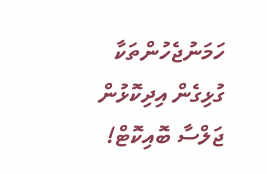ހަމަނުޖެހުންތަކާ ގުޅިގެން އިދިކޮޅުން ޖަލްސާ ބޮއިކޮޓް!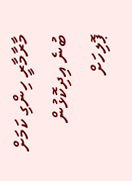މާރާމާރީ ހިންގި ކަމަށް ބުނެ އިދިކޮޅުން ޕޮލިހަށް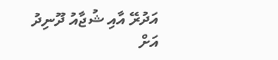އަދުރޭ އާއި ޝުޖާއު ދޫނިދު އަށް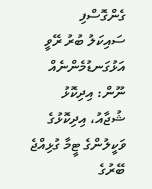ގެންގޮސްފި
ސައިކަލު ބުރު ރޭވީ އަޅުގަނޑުމެންނެއް ނޫން: އިދިކޮޅު
ޝުޖާއު، އިދިކޮޅުގެ ވަކީލުންގެ ޓީމާ ގުޅިއްޖެ
ބޭރުގެ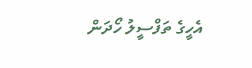އެހީގެ ތަފްސީލު ހޯދަން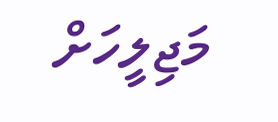މަޖިލީހަށް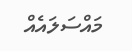މައްސަލައެއް